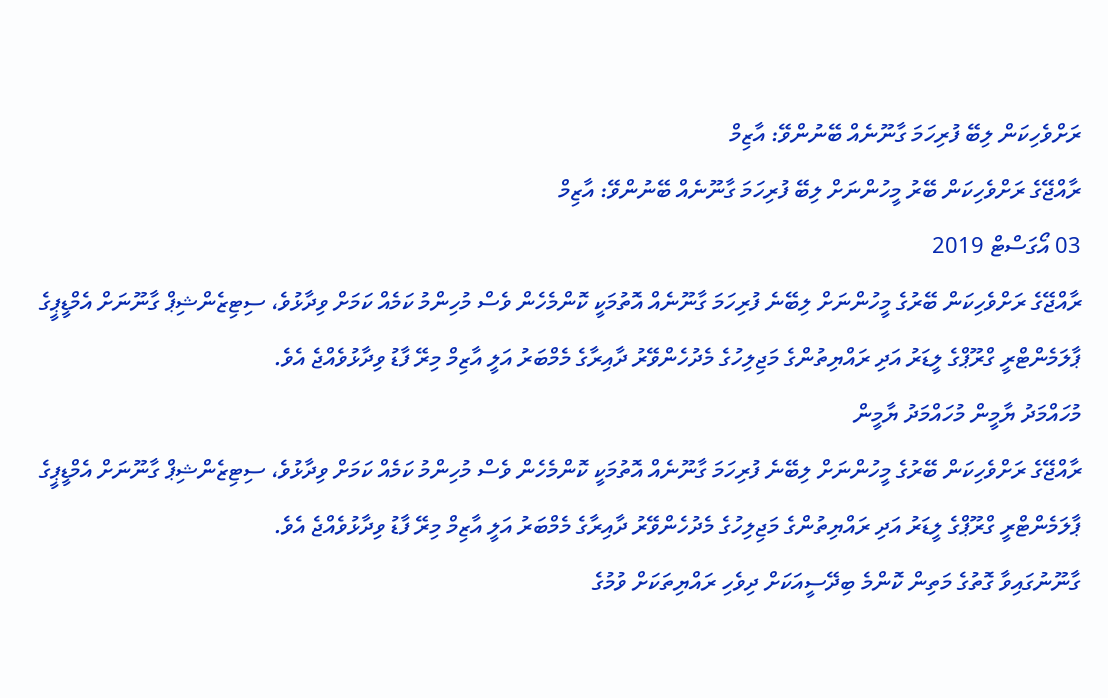ރަށްވެހިކަން ލިބޭ ފުރިހަމަ ގާނޫނެއް ބޭނުންވޭ: އާޒިމް
ރާއްޖޭގެ ރަށްވެހިކަން ބޭރު މީހުންނަށް ލިބޭ ފުރިހަމަ ގާނޫނެއް ބޭނުންވޭ: އާޒިމް
03 އޯގަސްޓް 2019
ރާއްޖޭގެ ރަށްވެހިކަން ބޭރުގެ މީހުންނަށް ލިބޭނެ ފުރިހަމަ ގާނޫނެއް އޮތުމަކީ ކޮންމެހެން ވެސް މުހިންމު ކަމެއް ކަމަށް ވިދާޅުވެ، ސިޓިޒެންޝިޕް ގާނޫނަށް އެމްޑީޕީގެ ޕާލަމެންޓްރީ ގްރޫޕްގެ ލީޑަރު އަދި ރައްޔިތުންގެ މަޖިލިހުގެ މެދުހެންވޭރު ދާއިރާގެ މެމްބަރު އަލީ އާޒިމް މިރޭ ފާޑު ވިދާޅުވެއްޖެ އެވެ.
މުހައްމަދު ޔާމީން މުހައްމަދު ޔާމީން
ރާއްޖޭގެ ރަށްވެހިކަން ބޭރުގެ މީހުންނަށް ލިބޭނެ ފުރިހަމަ ގާނޫނެއް އޮތުމަކީ ކޮންމެހެން ވެސް މުހިންމު ކަމެއް ކަމަށް ވިދާޅުވެ، ސިޓިޒެންޝިޕް ގާނޫނަށް އެމްޑީޕީގެ ޕާލަމެންޓްރީ ގްރޫޕްގެ ލީޑަރު އަދި ރައްޔިތުންގެ މަޖިލިހުގެ މެދުހެންވޭރު ދާއިރާގެ މެމްބަރު އަލީ އާޒިމް މިރޭ ފާޑު ވިދާޅުވެއްޖެ އެވެ.
ގާނޫނުގައިވާ ގޮތުގެ މަތިން ކޮންމެ ބިދޭސީއަކަށް ދިވެހި ރައްޔިތަކަށް ވުމުގެ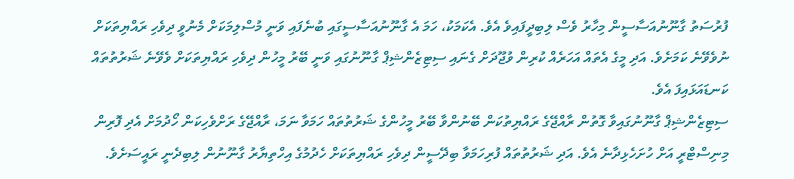ފުރުސަތު ގާނޫނުއަސާސީން މިހާރު ވެސް ލިބިދީފައިވެ އެވެ. އެކަމަކު، ހަމަ އެ ގާނޫނުއަސާސީގައި ބުނެފައި ވަނީ މުސްލިމަކަށް މެނުވީ ދިވެހި ރައްޔިތަކަށް ނުވެވޭނެ ކަމަށެވެ. އަދި މީގެ އެތައް އަހަރެއް ކުރިން ވުޖޫދަށް ގެނައި ސިޓިޒެންޝިޕް ގާނޫނުގައި ވަނީ ބޭރު މީހުން ދިވެހި ރައްޔިތަކަށް ވެވޭނެ ޝަރުތުތައް ކަނޑައަޅައިފަ އެވެ.
ސިޓިޒެންޝިޕް ގާނޫނުގައިވާ ގޮތުން ރާއްޖޭގެ ރައްޔިތުކަން ބޭނުންވާ ބޭރު މީހުންގެ ޝަރުތުތައް ހަމަވާ ނަމަ، ރާއްޖޭގެ ރަށްވެހިކަން ހޯދުމަށް އެދި ފޮރިން މިނިސްޓްރީ އަށް ހުށަހެޅިދާނެ އެވެ. އަދި ޝަރުތުތައް ފުރިހަމަވާ ބިދޭސީން ދިވެހި ރައްޔިތަކަށް ހެދުމުގެ އިހްތިޔާރު ގާނޫނުން ލިބިދެނީ ރައީސަށެވެ.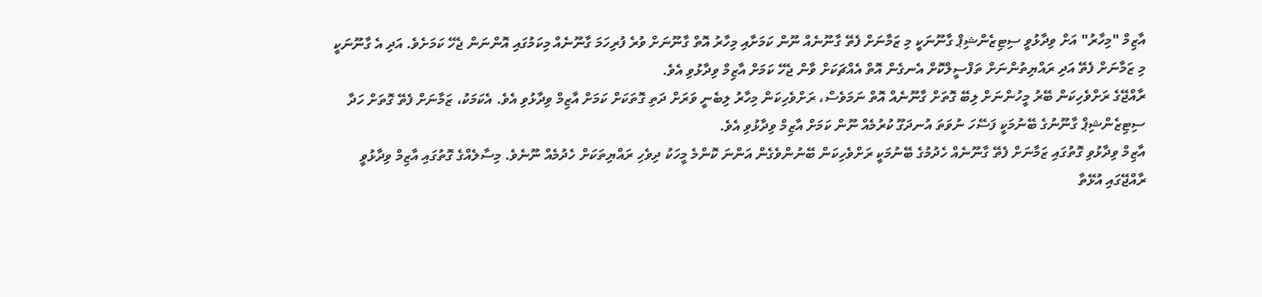އާޒިމް "މިހާރު" އަށް ވިދާޅުވީ ސިޓިޒެންޝިޕް ގާނޫނަކީ މި ޒަމާނަށް ފެތޭ ގާނޫނެއް ނޫން ކަމަށާއި މިހާރު އޮތް ގާނޫނަށް ވުރެ ފުރިހަމަ ގާނޫނެއް މިކަމުގައި އޮންނަން ޖެހޭ ކަމަށެވެ. އަދި އެ ގާނޫނަކީ މި ޒަމާނަށް ފެތޭ އަދި ރައްޔިތުންނަށް ތަފްސީލްކޮށް އެނގެން އޮތް އެއްޗަކަށް ވާން ޖެހޭ ކަމަށް އާޒިމް ވިދާޅުވި އެވެ.
ރާއްޖޭގެ ރަށްވެހިކަން ބޭރު މީހުންނަށް ލިބޭ ގޮތަށް ގާނޫނެއް އޮތް ނަމަވެސް، ރަށްވެހިކަން މިހާރު ލިބެނީ ވަރަށް ދަތި ގޮތަކަށް ކަމަށް އާޒިމް ވިދާޅުވި އެވެ. އެކަމަކު، ޒަމާނަށް ފެތޭ ގޮތަށް ހަދާ ސިޓިޒެންޝިޕް ގާނޫނުގެ ބޭނުމަކީ ފަސޭހަ ނުވަތަ އުނދަގޫ ކުރުމެއް ނޫން ކަމަށް އާޒިމް ވިދާޅުވި އެވެ.
އާޒިމް ވިދާޅުވި ގޮތުގައި ޒަމާނަށް ފެތޭ ގާނޫނެއް ހެދުމުގެ ބޭނުމަކީ ރަށްވެހިކަން ބޭނުންވެގެން އަންނަ ކޮންމެ މީހަކު ދިވެހި ރައްޔިތަކަށް ހެދުމެއް ނޫނެވެ. މިސާލެއްގެ ގޮތުގައި އާޒިމް ވިދާޅުވީ ރާއްޖޭގައި އުޅޭތާ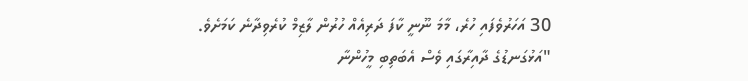30 އަހަރުވެފައި ހުރެ، މާމަ ނޫނީ ކާފަ ދަރިއެއް ހުރުން ލާޒިމް ކުރެވިދާނެ ކަމަށެވެ.
"އަޅުގަނޑުގެ ދާއިރާގައި ވެސް އެބަތިބި މީހުންނާ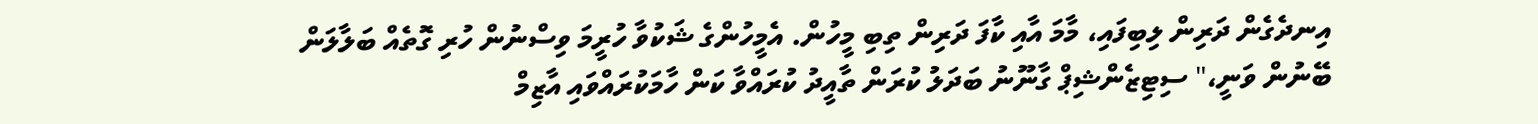އިނދެގެން ދަރިން ލިބިފައި، މާމަ އާއި ކާފަ ދަރިން ތިބި މީހުން. އެމީހުންގެ ޝަކުވާ ހުރީމަ ވިސްނުން ހުރި ގޮތެއް ބަލާލަން ބޭނުން ވަނީ،" ސިޓިޒެންޝިޕް ގާނޫނު ބަދަލު ކުރަން ތާއީދު ކުރައްވާ ކަން ހާމަކުރައްވައި އާޒިމް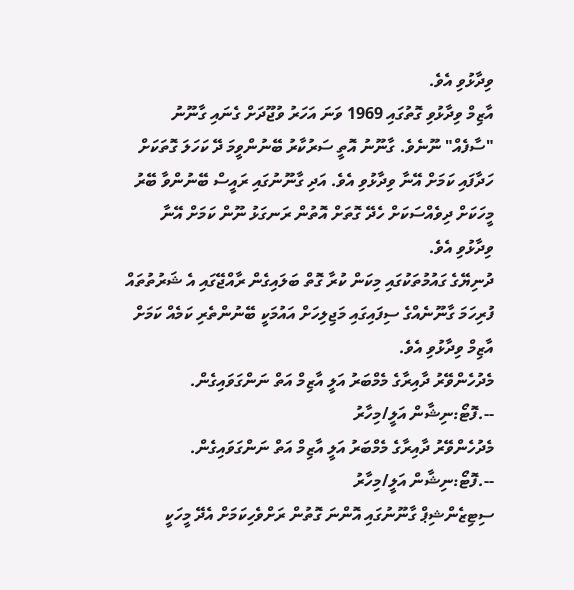ވިދާޅުވި އެވެ.
އާޒިމް ވިދާޅުވި ގޮތުގައި 1969 ވަނަ އަހަރު ވުޖޫދަށް ގެނައި ގާނޫނު "ސާފެއް" ނޫނެވެ. ގާނޫނު އޮތީ ސަރުކާރު ބޭނުންވީމަ ދޭ ކަހަލަ ގޮތަކަށް ހަދާފައި ކަމަށް އޭނާ ވިދާޅުވި އެވެ. އަދި ގާނޫނުގައި ރައީސް ބޭނުންވާ ބޭރު މީހަކަށް ދިވެއްސަކަށް ހެދޭ ގޮތަށް އޮތުން ރަނގަޅު ނޫން ކަމަށް އޭނާ ވިދާޅުވި އެވެ.
ދުނިޔޭގެ ގައުމުތަކުގައި މިކަން ކުރާ ގޮތް ބަލައިގެން ރާއްޖޭގައި އެ ޝަރުތުތައް ފުރިހަމަ ގާނޫނެއްގެ ސިފައިގައި މަޖިލިހަށް އައުމަކީ ބޭނުންތެރި ކަމެއް ކަމަށް އާޒިމް ވިދާޅުވި އެވެ.
މެދުހެންވޭރު ދާއިރާގެ މެމްބަރު އަލީ އާޒިމް އަތް ނަންގަވައިގެން. --.ފޮޓޯ:ނިޝާން އަލީ/މިހާރު
މެދުހެންވޭރު ދާއިރާގެ މެމްބަރު އަލީ އާޒިމް އަތް ނަންގަވައިގެން. --.ފޮޓޯ:ނިޝާން އަލީ/މިހާރު
ސިޓިޒެންޝިޕް ގާނޫނުގައި އޮންނަ ގޮތުން ރަށްވެހިކަމަށް އެދޭ މީހަކީ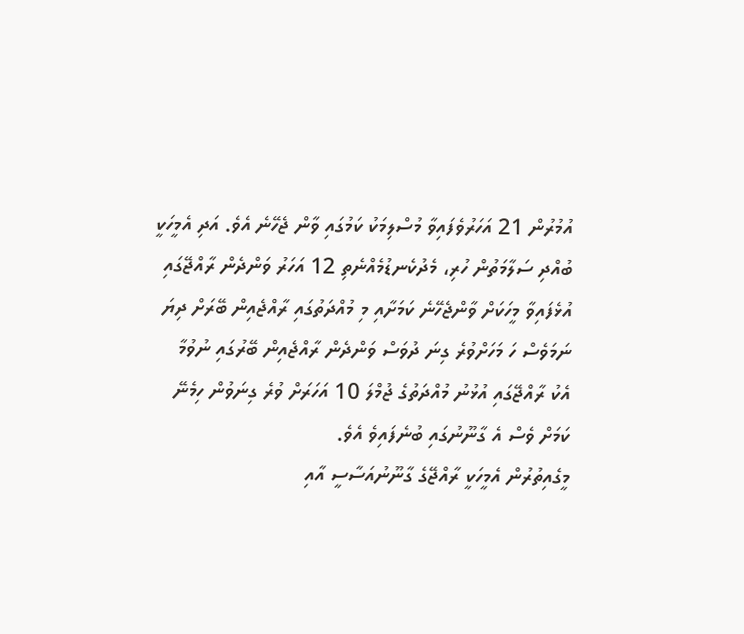އުމުރުން 21 އަހަރުވެފައިވާ މުސްލިމަކު ކަމުގައި ވާން ޖެހޭނެ އެވެ. އަދި އެމީހަކީ ބުއްދި ސަލާމަތުން ހުރި، މެދުކެނޑުމެއްނެތި 12 އަހަރު ވަންދެން ރާއްޖޭގައި އުޅެފައިވާ މީހަކަށް ވާންޖެހޭނެ ކަމަށާއި މި މުއްދަތުގައި ރާއްޖެއިން ބޭރަށް ދިޔަ ނަމަވެސް ހަ މަހަށްވުރެ ގިނަ ދުވަސް ވަންދެން ރާއްޖެއިން ބޭރުގައި ނުވުމާ އެކު ރާއްޖޭގައި އުޅުނު މުއްދަތުގެ ޖުމްލަ 10 އަހަރަށް ވުރެ ގިނަވުން ހިމެނޭ ކަމަށް ވެސް އެ ގާނޫނުގައި ބުނެފައިވެ އެވެ.
މީގެއިތުރުން އެމީހަކީ ރާއްޖޭގެ ގާނޫނުއަސާސީ އާއި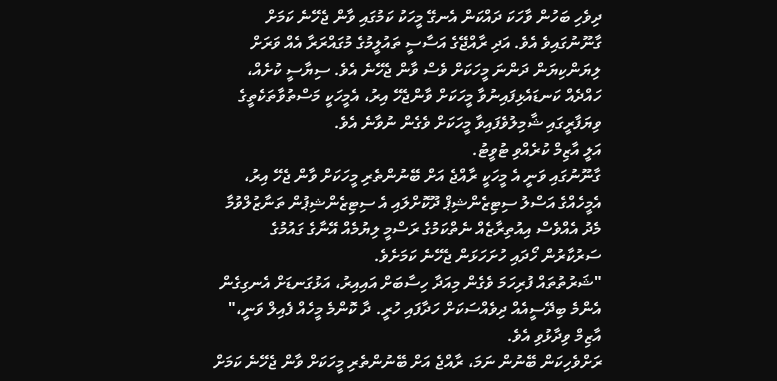ދިވެހި ބަހުން ވާހަކަ ދައްކަން އެނގޭ މީހަކު ކަމުގައި ވާން ޖެހޭނެ ކަމަށް ގާނޫނުގައިވެ އެވެ. އަދި ރާއްޖޭގެ އަސާސީ ތައުލީމުގެ މުގައްރަރާ އެއް ވަރަށް ލިޔަންކިޔަން ދަންނަ މީހަކަށް ވެސް ވާން ޖެހޭނެ އެވެ. ސިޔާސީ ކުށެއް، ހައްދެއް ކަނޑައެޅިފައިނުވާ މީހަކަށް ވާންޖެހޭ އިރު، އެމީހަކީ މަސްތުވާތަކެތީގެ ވިޔަފާރީގައި ޝާމިލުވެފައިވާ މީހަކަށް ވެގެން ނުވާނެ އެވެ.
އަލީ އާޒިމް ކުރެއްވި ޓުވީޓު.
ގާނޫނުގައި ވަނީ އެ މީހަކީ ރާއްޖެ އަށް ބޭނުންތެރި މީހަކަށް ވާން ޖެހޭ އިރު، އެމީހެއްގެ އަސްލު ސިޓިޒެންޝިޕް ދޫކޮށްލައި އެ ސިޓިޒެންޝިޕުން ތަނާޒުލްވުމާ މެދު އެއްވެސް އިއުތިރާޒެއް ނެތްކަމުގެ ރަސްމީ ލިޔުމެއް އޭނާގެ ގައުމުގެ ސަރުކާރުން ހޯދައި ހުށަހަޅަން ޖެހޭނެ ކަމަށެވެ.
"ޝަރުތުތައް ފުރިހަމަ ވެގެން މިއަދާ ހިސާބަށް އައިއިރު، އަޅުގަނޑަށް އެނގިގެން އެންމެ ބިދޭސީއެއް ދިވެއްސަކަށް ހަދާފައި ހުރީ. ދާ ކޮންމެ މީހެއް ފެއިލް ވަނީ،" އާޒިމް ވިދާޅުވި އެވެ.
ރަށްވެހިކަން ބޭނުން ނަމަ، ރާއްޖެ އަށް ބޭނުންތެރި މީހަކަށް ވާން ޖެހޭނެ ކަމަށް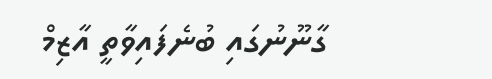ގާނޫނުގައި ބުނެފައިވާތީ އާޒިމް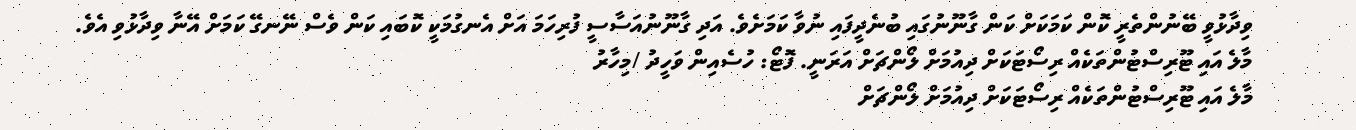ވިދާޅުވީ ބޭނުންތެރީ ކޮން ކަމަކަށް ކަން ގާނޫނުގައި ބުނެދީފައި ނުވާ ކަމަށެވެ. އަދި ގާނޫނުއަސާސީ ފުރިހަމަ އަށް އެނގުމަކީ ކޮބައި ކަން ވެސް ނޭނގޭ ކަމަށް އޭނާ ވިދާޅުވި އެވެ.
މާލެ އައި ޓޫރިސްޓުންތަކެއް ރިސޯޓަކަށް ދިއުމަށް ލޯންޗަށް އަރަނީ. ފޮޓޯ: ހުސެއިން ވަހީދު /މިހާރު
މާލެ އައި ޓޫރިސްޓުންތަކެއް ރިސޯޓަކަށް ދިއުމަށް ލޯންޗަށް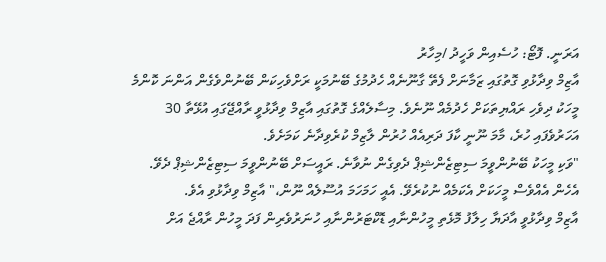އަރަނީ. ފޮޓޯ: ހުސެއިން ވަހީދު /މިހާރު
އާޒިމް ވިދާޅުވި ގޮތުގައި ޒަމާނަށް ފެތޭ ގާނޫނެއް ހެދުމުގެ ބޭނުމަކީ ރަށްވެހިކަން ބޭނުންވެގެން އަންނަ ކޮންމެ މީހަކު ދިވެހި ރައްޔިތަކަށް ހެދުމެއް ނޫނެވެ. މިސާލެއްގެ ގޮތުގައި އާޒިމް ވިދާޅުވީ ރާއްޖޭގައި އުޅޭތާ 30 އަހަރުވެފައި ހުރެ، މާމަ ނޫނީ ކާފަ ދަރިއެއް ހުރުން ލާޒިމް ކުރެވިދާނެ ކަމަށެވެ.
"ވަކި މީހަކު ބޭނުންވީމަ ސިޓިޒެންޝިޕް ދެވިގެން ނުވާނެ. ރައީސަށް ބޭނުންވީމަ ސިޓިޒެންޝިޕް ދެވޭ. އެހެން އެއްވެސް މީހަކަށް އެކަމެއް ނުކުރެވޭ. އެއީ ހަމަހަމަ އުސޫލެއް ނޫން،" އާޒިމް ވިދާޅުވި އެވެ.
އާޒިމް ވިދާޅުވީ އާދަޔާ ހިލާފު މޮޅެތި މީހުންނާއި ޑޮކްޓަރުންނާއި ހުނަރުވެރިން ފަދަ މީހުން ރާއްޖެ އަށް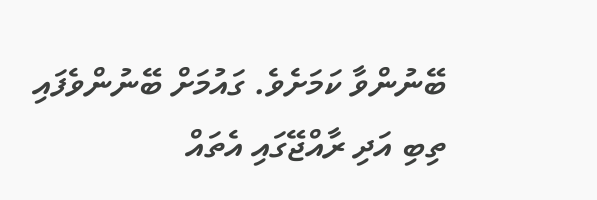ބޭނުންވާ ކަމަށެވެ. ގައުމަށް ބޭނުންވެފައި ތިބި އަދި ރާއްޖޭގައި އެތައް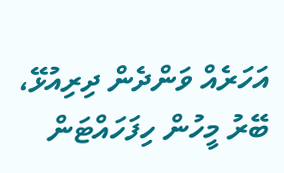އަހަރެއް ވަންދެން ދިރިއުޅޭ، ބޭރު މީހުން ހިފަހައްޓަން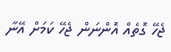ޖެހޭ ގޮތެއް އޮންނަން ޖެހޭ ކަމަށް އޭނާ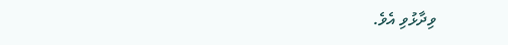ވިދާޅުވި އެވެ.